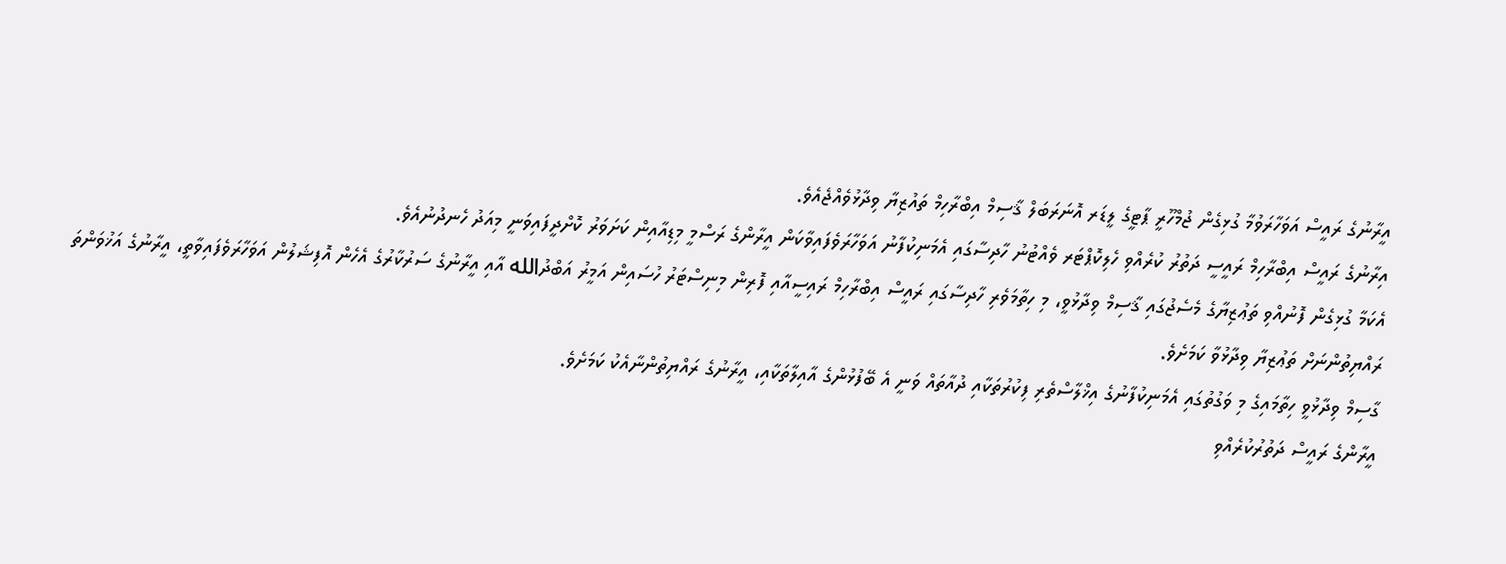އީރާނުގެ ރައީސް އަވަހާރަވުމާ ގުޅިގެން ޖުމްހޫރީ ޕާޓީގެ ލީޑަރ އޮނަރަބަލް ޤާސިމް އިބްރާހިމް ތައުޒިޔާ ވިދާޅުވެއްޖެއެވެ.
އިރާނުގެ ރައީސް އިބްރާހިމް ރައީސީ ދަތުރު ކުރެއްވި ހެލިކޮޕްޓަރ ވެއްޓުނު ހާދިސާގައި އެމަނިކުފާނު އަވަހާރަވެފައިވާކަން އީރާންގެ ރަސްމީ މިޑިއާއިން ކަށަވަރު ކޮށްދީފައިވަނީ މިއަދު ހެނދުނުއެވެ.
އެކަމާ ގުޅިގެން ފޮނުއްވި ތަޢުޒިޔާގެ މެސެޖުގައި ޤާސިމް ވިދާޅުވީ، މި ހިތާމަވެރި ހާދިސާގައި ރައީސް އިބްރާހިމް ރައިސީއާއި ފޮރިން މިނިސްޓަރު ހުސައިން އަމީރު އަބްދުالله އާއި އީރާނުގެ ސަރުކާރުގެ އެހެން އޮފިޝަލުން އަވަހާރަވެފައިވާތީ، އީރާނުގެ އަޚުވަންތަ ރައްޔިތުންނަށް ތަޢުޒިޔާ ވިދާޅުވާ ކަމަށެވެ.
ގާސިމް ވިދާޅުވީ ހިތާމައިގެ މި ވަގުތުގައި އެމަނިކުފާނުގެ އިޚްލާސްތެރި ފިކުރުތަކާއި ދުއާތައް ވަނީ އެ ބޭފުޅުންގެ އާއިލާތަކާއި، އީރާނުގެ ރައްޔިތުންނާއެކު ކަމަށެވެ.
އީރާންގެ ރައީސް ދަތުރުކުރެއްވި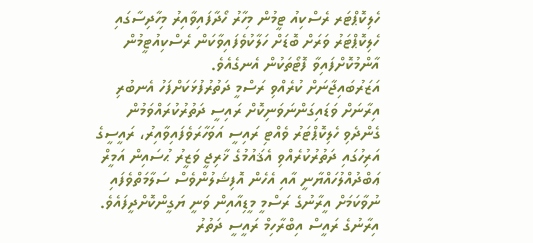ހެލިކޮޕްޓަރ ރެސްކިއު ޓީމުން މިހާރު ހޯދާފައިވާއިރު މިހާދިސާގައި ހެލިކޮޕްޓަރު ވަރަށް ބޮޑަށް ހަލާކުވެފައިވާކަން ރެސްކިއުޓީމުން އާންމުކޮށްފައިވާ ފޮޓޯތަކުން އެނގެއެވެ.
އަޒަރުބައިޖާނަށް ކުރެއްވި ރަސްމީ ދަތުރުފުޅަކަށްފަހު އެނބުރި އިރާނަށް ވަޑައިގަންނަވަނިކޮށް ރައިސީ ދަތުރުކުރައްވަމުން ގެންދެވި ހެލިކޮޕްޓަރު ވެއްޓި ރައިސީ އަވަހާރަވެފައިވާއިރު، ރައީސީގެ އަރިހުގައި ދަތުރުކުރެއްވި އެޤައުމުގެ ޚާރިޖީ ވަޒީރު ޙުސައިން އަމީރް ޢަބްދުއްލުހައްޔާނީ އާއި އެހެން އޮފިޝަލުންވެސް ސަލާމަތްވެފައި ނުވާކަމަށް އީރާނުގެ ރަސްމީ މީޑިއާއިން ވަނީ ޔަގީންކޮށްދީފައެވެ.
އިރާނުގެ ރައީސް އިބްރާހިމް ރައީސީ ދަތުރު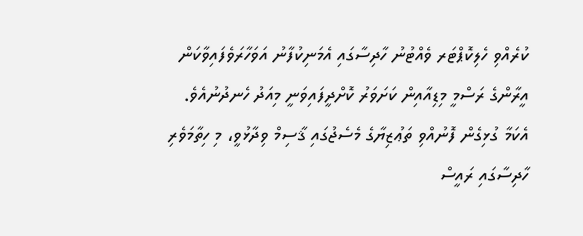ކުރެއްވި ހެލިކޮޕްޓަރ ވެއްޓުނު ހާދިސާގައި އެމަނިކުފާނު އަވަހާރަވެފައިވާކަން އީރާންގެ ރަސްމީ މިޑިއާއިން ކަށަވަރު ކޮށްދީފައިވަނީ މިއަދު ހެނދުނުއެވެ.
އެކަމާ ގުޅިގެން ފޮނުއްވި ތަޢުޒިޔާގެ މެސެޖުގައި ޤާސިމް ވިދާޅުވީ، މި ހިތާމަވެރި ހާދިސާގައި ރައީސް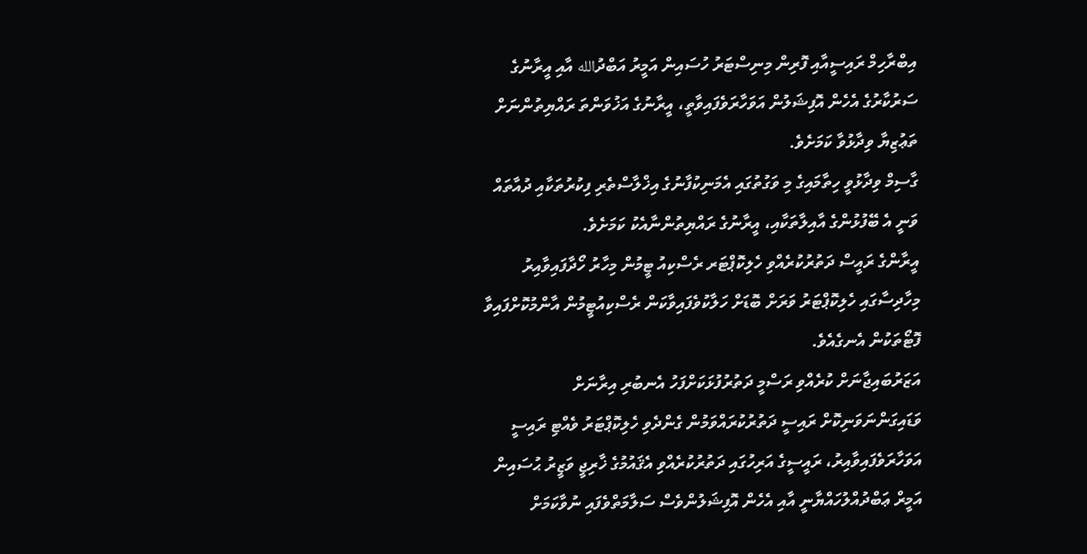އިބްރާހިމް ރައިސީއާއި ފޮރިން މިނިސްޓަރު ހުސައިން އަމީރު އަބްދުالله އާއި އީރާނުގެ ސަރުކާރުގެ އެހެން އޮފިޝަލުން އަވަހާރަވެފައިވާތީ، އީރާނުގެ އަޚުވަންތަ ރައްޔިތުންނަށް ތަޢުޒިޔާ ވިދާޅުވާ ކަމަށެވެ.
ގާސިމް ވިދާޅުވީ ހިތާމައިގެ މި ވަގުތުގައި އެމަނިކުފާނުގެ އިޚްލާސްތެރި ފިކުރުތަކާއި ދުއާތައް ވަނީ އެ ބޭފުޅުންގެ އާއިލާތަކާއި، އީރާނުގެ ރައްޔިތުންނާއެކު ކަމަށެވެ.
އީރާންގެ ރައީސް ދަތުރުކުރެއްވި ހެލިކޮޕްޓަރ ރެސްކިއު ޓީމުން މިހާރު ހޯދާފައިވާއިރު މިހާދިސާގައި ހެލިކޮޕްޓަރު ވަރަށް ބޮޑަށް ހަލާކުވެފައިވާކަން ރެސްކިއުޓީމުން އާންމުކޮށްފައިވާ ފޮޓޯތަކުން އެނގެއެވެ.
އަޒަރުބައިޖާނަށް ކުރެއްވި ރަސްމީ ދަތުރުފުޅަކަށްފަހު އެނބުރި އިރާނަށް ވަޑައިގަންނަވަނިކޮށް ރައިސީ ދަތުރުކުރައްވަމުން ގެންދެވި ހެލިކޮޕްޓަރު ވެއްޓި ރައިސީ އަވަހާރަވެފައިވާއިރު، ރައީސީގެ އަރިހުގައި ދަތުރުކުރެއްވި އެޤައުމުގެ ޚާރިޖީ ވަޒީރު ޙުސައިން އަމީރް ޢަބްދުއްލުހައްޔާނީ އާއި އެހެން އޮފިޝަލުންވެސް ސަލާމަތްވެފައި ނުވާކަމަށް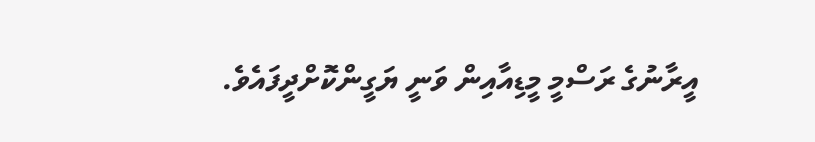އީރާނުގެ ރަސްމީ މީޑިއާއިން ވަނީ ޔަގީންކޮށްދީފައެވެ.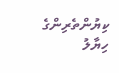ކިޔުންތެރިންގެ ހިޔާލު